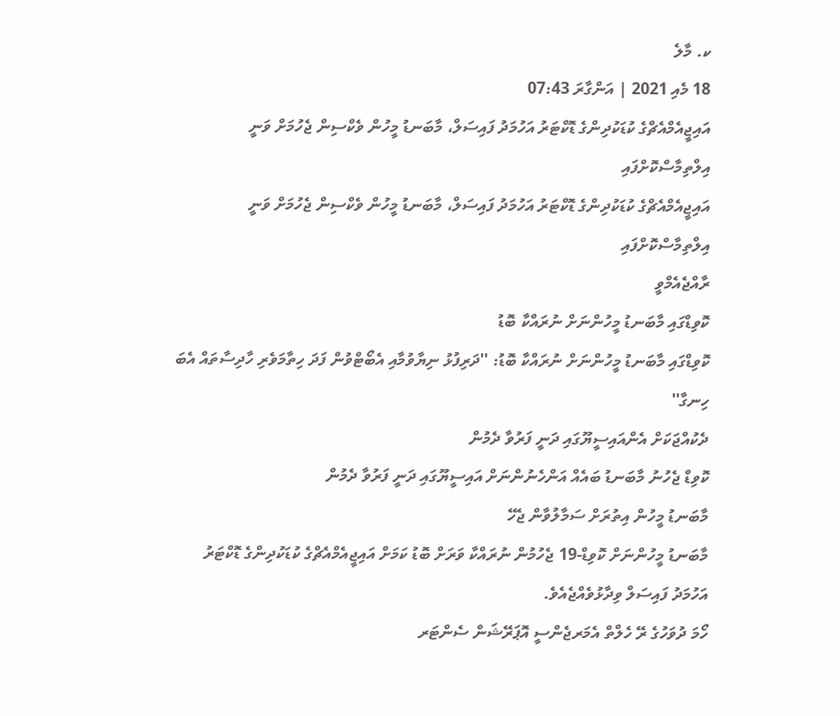ކ. މާލެ
18 މެއި 2021 | އަންގާރަ 07:43
އައިޖީއެމްއެޗްގެ ކުޑަކުދިންގެ ޑޮކްޓަރު އަހުމަދު ފައިސަލް، މާބަނޑު މީހުން ވެކްސިން ޖެހުމަށް ވަނީ އިލްތިމާސްކޮށްފައި
އައިޖީއެމްއެޗްގެ ކުޑަކުދިންގެ ޑޮކްޓަރު އަހުމަދު ފައިސަލް، މާބަނޑު މީހުން ވެކްސިން ޖެހުމަށް ވަނީ އިލްތިމާސްކޮށްފައި
ރާއްޖެއެމްވީ
ކޮވިޑްގައި މާބަނޑު މީހުންނަށް ނުރައްކާ ބޮޑު
ކޮވިޑްގައި މާބަނޑު މީހުންނަށް ނުރައްކާ ބޮޑު: ''ދަރިފުޅު ނިޔާވުމާއި އެބޯޓްވުން ފަދަ ހިތާމަވެރި ހާދިސާތައް އެބަ ހިނގާ''
ދެކުއްޖަކަށް އެންއައިސީޔޫގައި ދަނީ ފަރުވާ ދެމުން
ކޮވިޑް ޖެހުނު މާބަނޑު ބައެއް އަންހެނުންނަށް އައިސީޔޫގައި ދަނީ ފަރުވާ ދެމުން
މާބަނޑު މީހުން އިތުރަށް ސަމާލުވާން ޖެހޭ
މާބަނޑު މީހުންނަށް ކޮވިޑް-19 ޖެހުމުން ނުރައްކާ ވަރަށް ބޮޑު ކަމަށް އައިޖީއެމްއެޗްގެ ކުޑަކުދިންގެ ޑޮކްޓަރު އަހުމަދު ފައިސަލް ވިދާޅުވެއްޖެއެވެ.
ހޯމަ ދުވަހުގެ ރޭ ހެލްތް އެމަރޖެންސީ އޮޕަރޭޝަން ސެންޓަރ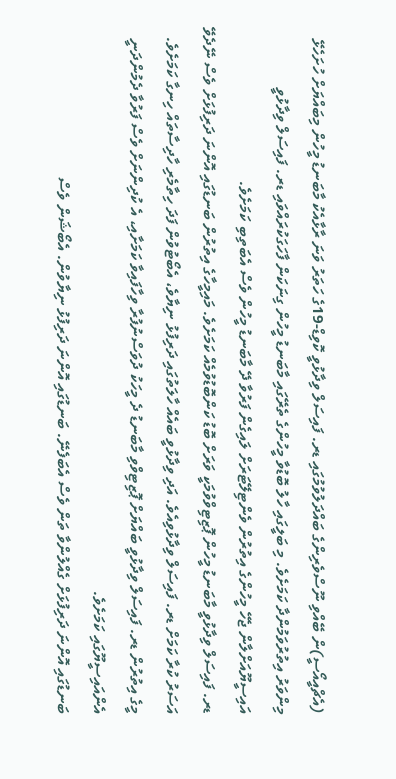(އެޗްއީއޯސީ)ން ބޭއްވި ނޫސްވެރިންގެ ބައްދަލުވުމުގައި ޑރ. ފައިސަލް ވިދާޅުވީ ކޮވިޑް-19ގެ ހަތަރު ވަނަ ރާޅާއެކު މާބަނޑު މީހުން މިބައްޔަށް ހުށަހެޅޭ މިންވަރު އިތުރުވަމުންދާ ކަމަށެވެ. މި ބަލީގައި ހާލު ބޮޑުވާ މީހުންގެ ތެރޭގައި މާބަނޑު މީހުން ގިނަކަން ފާހަގަކުރައްވައި ޑރ. ފައިސަލް ވިދާޅުވީ އައިސީޔޫއަށްލާން ޖެހޭ މީހުންގެ އިތުރުން ވެންޓިލޭޓަރަށް ލައިގެން ފަރުވާ ދޭ މާބަނޑު މީހުން ވެސް އެބަތިބި ކަމަށެވެ.
ޑރ. ފައިސަލް ވިދާޅުވީ މާބަނޑު މީހުން ޕޮޒިޓިވްވުމަކީ ވަރަށް ބޮޑު ކަންބޮޑުވުމެއް ކަމަށެވެ. މައިމީހާގެ އިތުރުން ބަނޑުގައި އޮންނަ ދަރިފުޅަށް ވެސް ނޭދެވޭ އަސަރު ކުރާ ކަމަށް ޑރ. ފައިސަލް ވިދާޅުވިއެވެ. އަދި ވިދާޅުވީ ބައެއް ހާލަތުގައި ދަރިފުޅު ނިޔާވެ، އެބޯޓުވުން ފަދަ ހިތާމެރި ހާދިސާތައް ހިނގާ ކަމަށެވެ.
މީގެ އިތުރުން ޑރ. ފައިސަލް ވިދާޅުވީ ބައްޔަށް ޕޮޒިޓިވްވި މާބަނޑު ދެ މީހަކު ދުވަސްނުފުރާ ވިހާފައިވާ ކަމަށާއި، އެ ކުދިންނަށް ވެސް ފަރުވާ ދެމުންދަނީ އެންއައިސީޔޫގައި ކަމަށެވެ.
ބަނޑުގައި އޮންނަ ދަރިފުޅަށް ގެއްލުންވާ ތަން ވެސް އެބަފެނޭ. ބަނޑުގައި އޮންނަ ދަރިފުޅު ނިޔާވުން. އެބޯޝަން ވެސް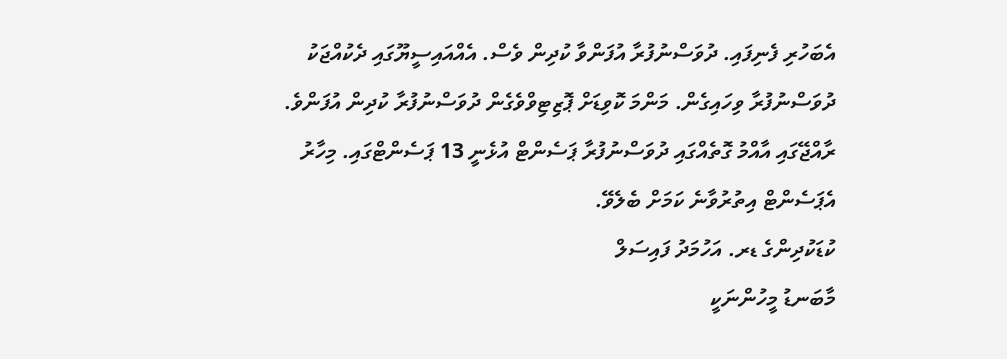އެބަހުރި ފެނިފައި. ދުވަސްނުފުރާ އުފަންވާ ކުދިން ވެސް. އެއްއައިސީޔޫގައި ދެކުއްޖަކު ދުވަސްނުފުރާ ވިހައިގެން. މަންމަ ކޮވިޑަށް ޕޮޒިޓިވްވެގެން ދުވަސްނުފުރާ ކުދިން އުފަންވެ. ރާއްޖޭގައި އާއްމު ގޮތެއްގައި ދުވަސްނުފުރާ ޕަސެންޓް އުޅެނީ 13 ޕަސެންޓްގައި. މިހާރު އެޕަސެންޓް އިތުރުވާނެ ކަމަށް ބެލެވޭ.
ކުޑަކުދިންގެ ޑރ. އަހުމަދު ފައިސަލް
މާބަނޑު މީހުންނަކީ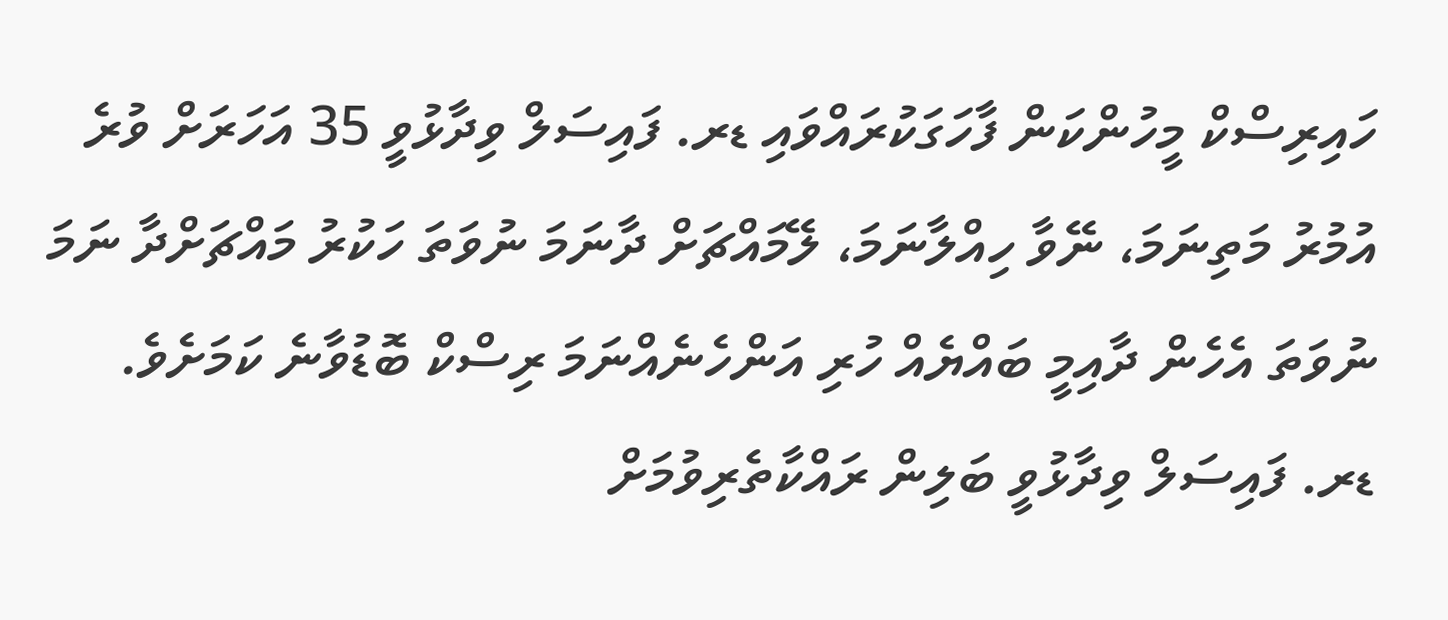ހައިރިސްކް މީހުންކަން ފާހަގަކުރައްވައި ޑރ. ފައިސަލް ވިދާޅުވީ 35 އަހަރަށް ވުރެ އުމުރު މަތިނަމަ، ނޭވާ ހިއްލާނަމަ، ލޭމައްޗަށް ދާނަމަ ނުވަތަ ހަކުރު މައްޗަށްދާ ނަމަ ނުވަތަ އެހެން ދާއިމީ ބައްޔެއް ހުރި އަންހެނެއްނަމަ ރިސްކް ބޮޑުވާނެ ކަމަށެވެ.
ޑރ. ފައިސަލް ވިދާޅުވީ ބަލިން ރައްކާތެރިވުމަށް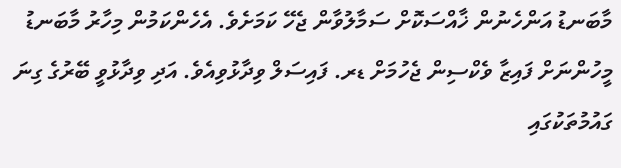މާބަނޑު އަންހެނުން ޚާއްސަކޮށް ސަމާލުވާން ޖެހޭ ކަމަށެވެ. އެހެންކަމުން މިހާރު މާބަނޑު މީހުންނަށް ފައިޒާ ވެކްސިން ޖެހުމަށް ޑރ. ފައިސަލް ވިދާޅުވިއެވެ. އަދި ވިދާޅުވީ ބޭރުގެ ގިނަ ގައުމުތަކުގައި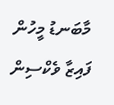މާބަނޑު މީހުން ފައިޒާ ވެކްސިން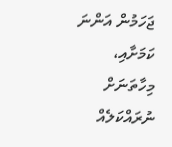ޖަހަމުން އަންނަ ކަމަށާއި، މިހާތަނަށް ނުރައްކަލެއް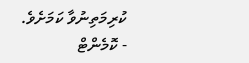ކުރިމަތިނުވާ ކަމަށެވެ.
- ކޮމެންޓް